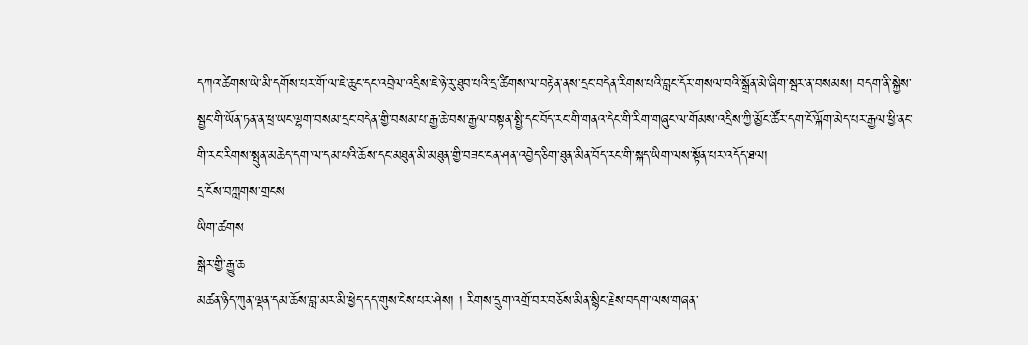དཀའ་ཚེགས་ཡེ་མི་དགོས་པར་གོ་ལ་ཇེ་ཆུང་དང་འབྲེལ་འདྲིས་ཇེ་ཉེ་རུ་ཐུབ་པའི་དྲ་ཚིགས་ལ་བརྟེན་ནས་དྲང་བདེན་རིགས་པའི་བླང་དོར་གསལ་བའི་སྒྲོན་མེ་ཞིག་སྦར་ན་བསམས། བདག་ནི་སྐྱེས་སྦྱང་གི་ཡོན་ཏན་ན་ཕྲ་ཡང་ལྷག་བསམ་དྲང་བདེན་གྱི་བསམ་པ་རྒྱ་ཆེ་བས་རྒྱལ་བསྟན་སྤྱི་དང་བོད་རང་གི་གནའ་དེང་གི་རིག་གཞུང་ལ་གོམས་འདྲིས་ཀྱི་མྱོང་ཚོར་དག་ངོ་ལྐོག་མེད་པར་རྒྱལ་ཕྱི་ནང་གི་རང་རིགས་སྤུན་མཆེད་དག་ལ་དམ་པའི་ཆོས་དང་མཐུན་མི་མཐུན་གྱི་བཟང་ངན་ཤན་འབྱེད་ཅིག་ཐུན་མིན་བོད་རང་གི་སྐད་ཡིག་ལས་སྟོན་པར་འདོད་ཐལ།
དྲ་ངོས་བཀླགས་གྲངས
ཡིག་ཚགས
སྒེར་གྱི་རྒྱུ་ཆ
མཚན་ཉིད་ཀུན་ལྡན་དམ་ཆོས་བླ་མར་མི་ཕྱེད་དད་གུས་ངེས་པར་ཤེས། ། རིགས་དྲུག་འགྲོ་བར་བཅོས་མིན་སྙིང་རྗེས་བདག་ལས་གཞན་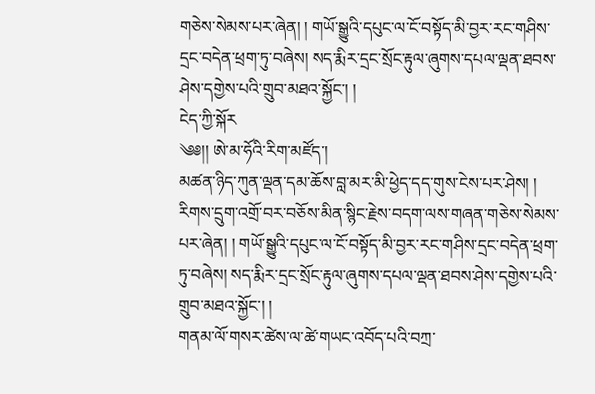གཅེས་སེམས་པར་ཞེན། ། གཡོ་སྒྱུའི་དཔུང་ལ་ངོ་བསྟོད་མི་བྱར་རང་གཤིས་དྲང་བདེན་ཕྲག་ཏུ་བཞེས། སད་རྨིར་དྲང་སྲོང་རྟུལ་ཞུགས་དཔལ་ལྡན་ཐབས་ཤེས་དགྱེས་པའི་གྲུབ་མཐའ་སྐྱོང་། །
ངེད་ཀྱི་སྐོར
༄༅།། ཨེ་མ་ཧོའི་རིག་མཛོད་།
མཚན་ཉིད་ཀུན་ལྡན་དམ་ཆོས་བླ་མར་མི་ཕྱེད་དད་གུས་ངེས་པར་ཤེས། ། རིགས་དྲུག་འགྲོ་བར་བཅོས་མིན་སྙིང་རྗེས་བདག་ལས་གཞན་གཅེས་སེམས་པར་ཞེན། ། གཡོ་སྒྱུའི་དཔུང་ལ་ངོ་བསྟོད་མི་བྱར་རང་གཤིས་དྲང་བདེན་ཕྲག་ཏུ་བཞེས། སད་རྨིར་དྲང་སྲོང་རྟུལ་ཞུགས་དཔལ་ལྡན་ཐབས་ཤེས་དགྱེས་པའི་གྲུབ་མཐའ་སྐྱོང་། །
གནམ་ལོ་གསར་ཚེས་ལ་ཚེ་གཡང་འབོད་པའི་བཀྲ་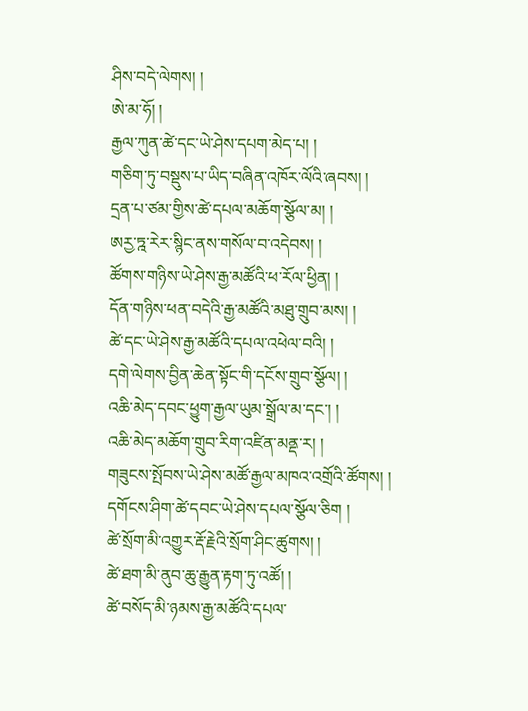ཤིས་བདེ་ལེགས། །
ཨེ་མ་ཧོ། །
རྒྱལ་ཀུན་ཚེ་དང་ཡེ་ཤེས་དཔག་མེད་པ། །
གཅིག་ཏུ་བསྡུས་པ་ཡིད་བཞིན་འཁོར་ལོའི་ཞབས། །
དྲན་པ་ཙམ་གྱིས་ཚེ་དཔལ་མཆོག་སྩོལ་མ། །
ཨརྱ་ཏྰ་རེར་སྙིང་ནས་གསོལ་བ་འདེབས། །
ཚོགས་གཉིས་ཡེ་ཤེས་རྒྱ་མཚོའི་ཕ་རོལ་ཕྱིན། །
དོན་གཉིས་ཕན་བདེའི་རྒྱ་མཚོའི་མཐུ་གྲུབ་མས། །
ཚེ་དང་ཡེ་ཤེས་རྒྱ་མཚོའི་དཔལ་འཕེལ་བའི། །
དགེ་ལེགས་བྱིན་ཆེན་སྟོང་གི་དངོས་གྲུབ་སྩོལ། །
འཆི་མེད་དབང་ཕྱུག་རྒྱལ་ཡུམ་སྒྲོལ་མ་དང་། །
འཆི་མེད་མཆོག་གྲུབ་རིག་འཛིན་མནྡ་ར། །
གཟུངས་སྤོབས་ཡེ་ཤེས་མཚོ་རྒྱལ་མཁའ་འགྲོའི་ཚོགས། །
དགོངས་ཤིག་ཚེ་དབང་ཡེ་ཤེས་དཔལ་སྩོལ་ཅིག །
ཚེ་སྲོག་མི་འགྱུར་རྡོ་རྗེའི་སྲོག་ཤིང་ཚུགས། །
ཚེ་ཐག་མི་ནུབ་ཆུ་རྒྱུན་རྟག་ཏུ་འཚོ། །
ཚེ་བསོད་མི་ཉམས་རྒྱ་མཚོའི་དཔལ་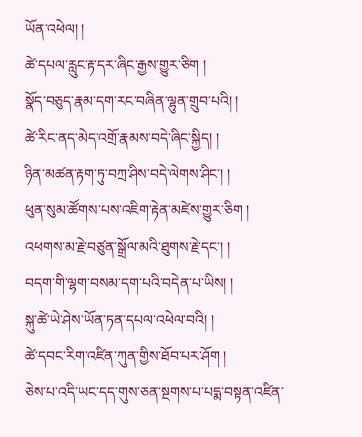ཡོན་འཕེལ། །
ཚེ་དཔལ་རླུང་རྟ་དར་ཞིང་རྒྱས་གྱུར་ཅིག །
སྣོད་བཅུད་རྣམ་དག་རང་བཞིན་ལྷུན་གྲུབ་པའི། །
ཚེ་རིང་ནད་མེད་འགྲོ་རྣམས་བདེ་ཞིང་སྐྱིད། །
ཉིན་མཚན་རྟག་ཏུ་བཀྲ་ཤིས་བདེ་ལེགས་ཤིང་། །
ཕུན་སུམ་ཚོགས་པས་འཇིག་རྟེན་མཛེས་གྱུར་ཅིག །
འཕགས་མ་རྗེ་བཙུན་སྒྲོལ་མའི་ཐུགས་རྗེ་དང་། །
བདག་གི་ལྷག་བསམ་དག་པའི་བདེན་པ་ཡིས། །
སྐུ་ཚེ་ཡེ་ཤེས་ཡོན་ཏན་དཔལ་འཕེལ་བའི། །
ཚེ་དབང་རིག་འཛིན་ཀུན་གྱིས་ཐོབ་པར་ཤོག །
ཅེས་པ་འདི་ཡང་དད་གུས་ཅན་སྔགས་པ་པདྨ་བསྟན་འཛིན་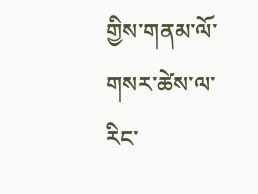གྱིས་གནམ་ལོ་གསར་ཚེས་ལ་རིང་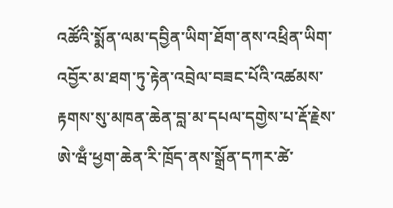འཚོའི་སྨོན་ལམ་དབྱིན་ཡིག་ཐོག་ནས་འཕྲིན་ཡིག་འབྱོར་མ་ཐག་ཏུ་རྟེན་འབྲེལ་བཟང་པོའི་འཚམས་རྟགས་སུ་མཁན་ཆེན་བླ་མ་དཔལ་དགྱེས་པ་རྡོ་རྗེས་ཨེ་ཝྃ་ཕྱག་ཆེན་རི་ཁྲོད་ནས་སྒྲོན་དཀར་ཚེ་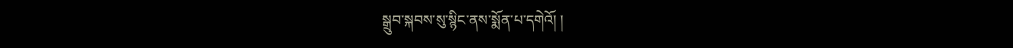སྒྲུབ་སྐབས་སུ་སྙིང་ནས་སྨོན་པ་དགེའོ། །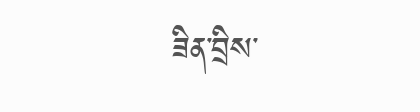ཟིན་བྲིས་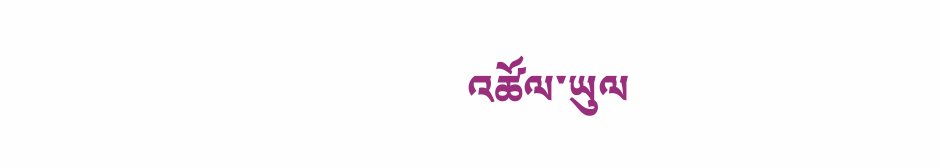འཚོལ་ཡུལ